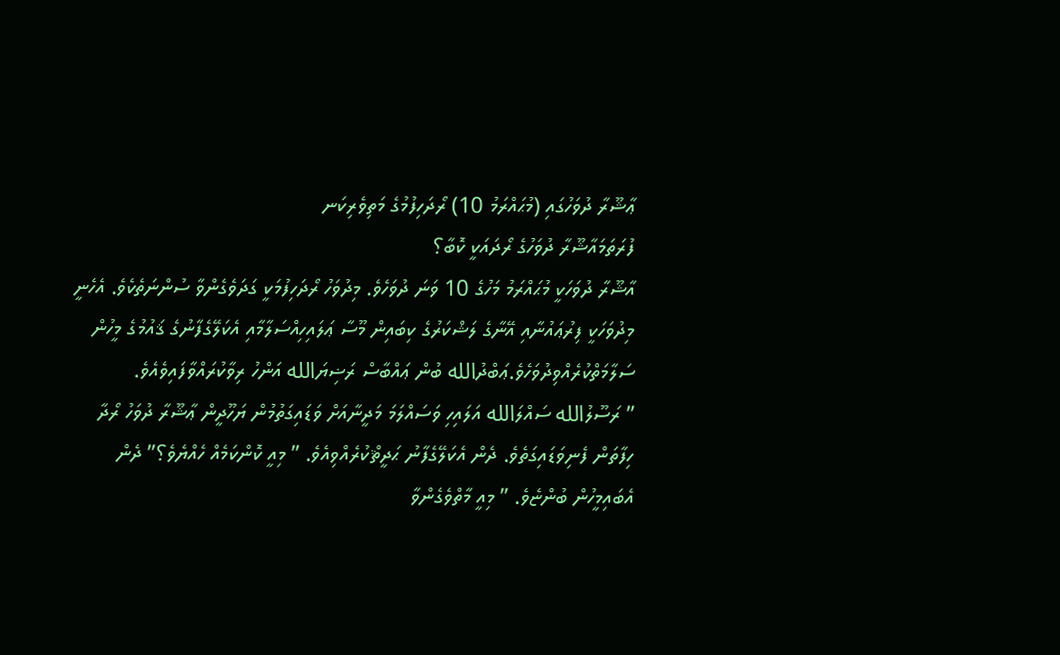ޢާޝޫރާ ދުވަހުގައި (މުޙައްރަމު 10) ރޯދަހިފުމުގެ މަތިވެރިކަނ
ފުރަތަމައާޝޫރާ ދުވަހުގެ ރޯދައަކީ ކޮބާ؟
އާޝޫރާ ދުވަހަކީ މުޙައްރަމު މަހުގެ 10 ވަނަ ދުވަހެވެ. މިދުވަހު ރޯދަހިފުމަކީ ގަދަވެގެންވާ ސުންނަތެކެވެ. އެހެނީ މިދުވަހަކީ ފިރުޢައުނާއި އޭނާގެ ލަޝްކަރުގެ ކިބައިން މޫސާ ޢަލައިހިއްސަލާމާއި އެކަލޭގެފާނުގެ ޤައުމުގެ މީހުން ސަލާމަތްކުރެއްވިދުވަހެވެ.ޢަބްދުالله ބުން ޢައްބާސް ރަޟިޔަالله އަންހު ރިވާކުރައްވާފައިވެއެވެ.
” ރަސޫލުالله ސައްލަالله އަލައިހި ވަސައްލަމަ މަދީނާއަށް ވަޑައިގަތުމުން ޔަހޫދީން ޢާޝޫރާ ދުވަހު ރޯދާ ހިފާތަން ފެނިވަޑައިގަތެވެ. ދެން އެކަލޭގެފާނު ޙަދީޘްކުރެއްވިއެވެ. ” މިއީ ކޮންކަމެއް ހެއްޔެވެ؟” ދެން އެބައިމީހުން ބުންޏެވެ. ” މިއީ މާތްވެގެންވާ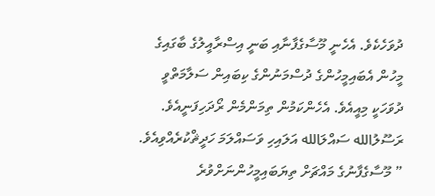ދުވަހެކެވެ. އެހެނީ މޫސާގެފާނާއި ބަނީ އިސްރާއީލުގެ ބާގައިގެ މީހުން އެބައިމީހުންގެ ދުސްމަނުންގެ ކިބައިން ސަލާމަތްވީ ދުވަހަކީ މިއީއެވެ. އެހެންކަމުން ތިމަންމެން ރޯދަހިފަނީއެވެ. ރަސޫލުالله ސައްލަالله އަލައިހި ވަސައްލަމަ ހަދީޘްކުރެއްވިއެވެ. ” މޫސާގެފާނުގެ މައްޗަށް ތިޔަބައިމީހުންނަށްވުރެ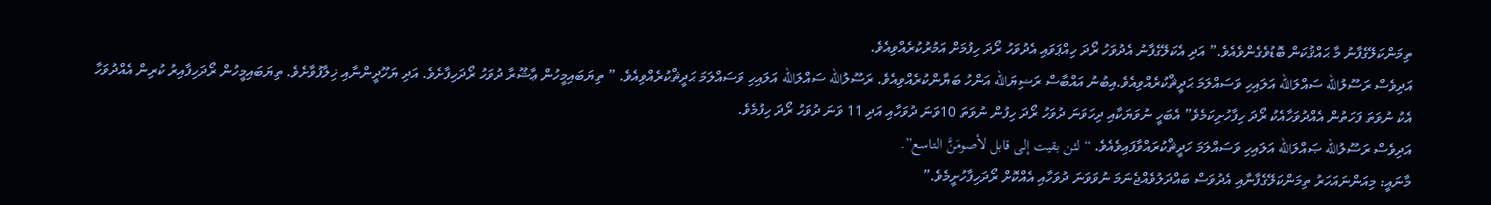ތިމަންކަލޭގެފާނު މާ ޙައްޤުކަން ބޮޑުވެގެންވެއެވެ.” އަދި އެކަލޭގެފާނު އެދުވަހު ރޯދަ ހިއްޕަވައި އެދުވަހު ރޯދަ ހިފުމަށް އަމުރުކުރެއްވިއެވެ.
އަދިވެސް ރަސޫލުالله ސައްލަالله އަލައިހި ވަސައްލަމަ ޙަދީޘްކުރެއްވިއެވެ.އިބުނު އައްބާސް ރަޟިޔަالله އަންހު ބަޔާންކުރެއްވިއެވެ. ރަސޫލުالله ސައްލަالله އަލައިހި ވަސައްލަމަ ޙަދީޘްކުރެއްވިއެވެ. ” ތިޔަބައިމީހުން ޢާޝޫރާ ދުވަހު ރޯދަހިފާށެވެ. އަދި ޔަހޫދީންނާއި ޚިލާފުވާށެވެ. ތިޔަބައިމީހުން ރޯދަހިފާއިރު ކުރިން އެއްދުވަހާ އެކު ނުވަތަ ފަހަތުން އެއްދުވަހާއެކު ރޯދަ ހިފާހުށިކަމެވެ” އެބަހީ ނުވަޔަކާއި ދިހަވަނަ ދުވަހު ރޯދަ ހިފުން ނުވަތަ 10ވަނަ ދުވަހާއި އަދި 11 ވަނަ ދުވަހު ރޯދަ ހިފުމެވެ.
އަދިވެސް ރަސޫލުالله ޞައްލަالله އަލައިހި ވަސައްލަމަ ހަދީޘްކުރައްވާފައިވެއެވެ. “لئن بقيت إلى قابل لأصومَنَّ التاسع”.
މާނައީ: މިއަންނައަހަރު ތިމަންކަލޭގެފާނާއި އެދުވަސް ބައްދަލުވެއްޖެނަމަ ނުވަވަނަ ދުވަހާއި އެއްކޮށް ރޯދަހިފާހުށީމެވެ.”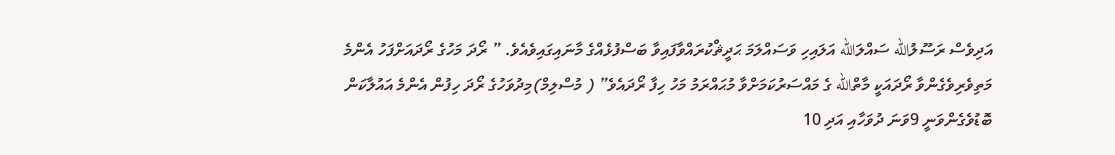އަދިވެސް ރަސޫލުالله ސައްލަالله އަލައިހި ވަސައްލަމަ ޙަދީޘްކުރައްވާފައިވާ ބަސްފުޅެއްގެ މާނައިގައިވެއެވެ. ” ރޯދަ މަހުގެ ރޯދައަށްފަހު އެންމެ މަތިވެރިވެގެންވާ ރޯދައަކީ މާތްالله ގެ މައްސަރުކަމަށްވާ މުޙައްރަމު މަހު ހިފާ ރޯދައެވެ” ( މުސްލިމް)މިދުވަހުގެ ރޯދަ ހިފުން އެންމެ އައުލާކަން ބޮޑުވެގެންވަނީ 9ވަނަ ދުވަހާއި އަދި 10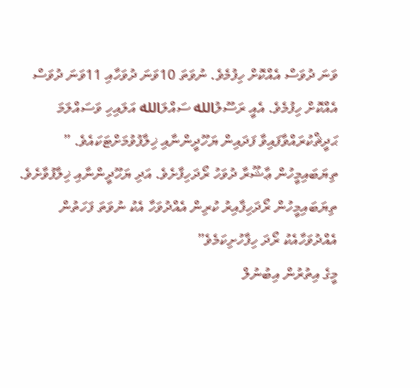ވަނަ ދުވަސް އެއްކޮށް ހިފުމެވެ. ނުވަތަ 10ވަނަ ދުވަހާއި 11ވަނަ ދުވަސް އެއްކޮށް ހިފުމެވެ. އެއީ ރަސޫލުالله ސައްލަالله އަލައިހި ވަސައްލަމަ ޙަދީޘްކުރައްވާފައިވާ ފަދައިން ޔަހޫދީންނާއި ޚިލާފުވުމަށްޓަކައެވެ. ” ތިޔަބައިމީހުން ޢާޝޫރާ ދުވަހު ރޯދަހިފާށެވެ. އަދި ޔަހޫދީންނާއި ޚިލާފުވާށެވެ. ތިޔަބައިމީހުން ރޯދަހިފާއިރު ކުރިން އެއްދުވަހާ އެކު ނުވަތަ ފަހަތުން އެއްދުވަހާއެކު ރޯދަ ހިފާހުށިކަމެވެ”
މީގެ އިތުރުން އިބުނުލް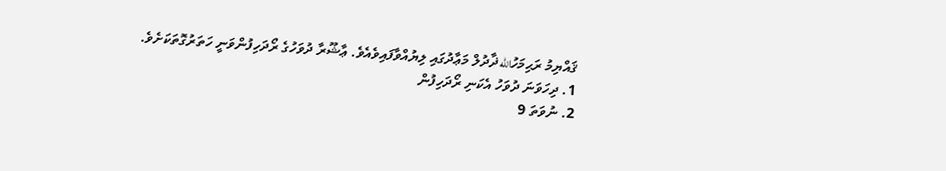ޤައްޔިމު ރަޙިމަހުالله ޛާދުލް މަޢާދުގައި ލިޔުއްވާފައިވެއެވެ. ޢާޝޫރާ ދުވަހުގެ ރޯދަހިފުންވަނީ ހަތަރުގޮތަކަށެވެ.
1. ދިހަވަނަ ދުވަހު އެކަނި ރޯދަހިފުން
2. ނުވަތަ 9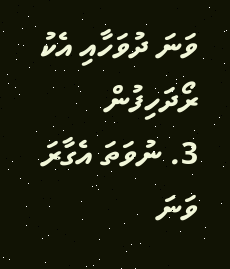ވަނަ ދުވަހާއި އެކު ރޯދަހިފުން
3. ނުވަތަ އެގާރަ ވަނަ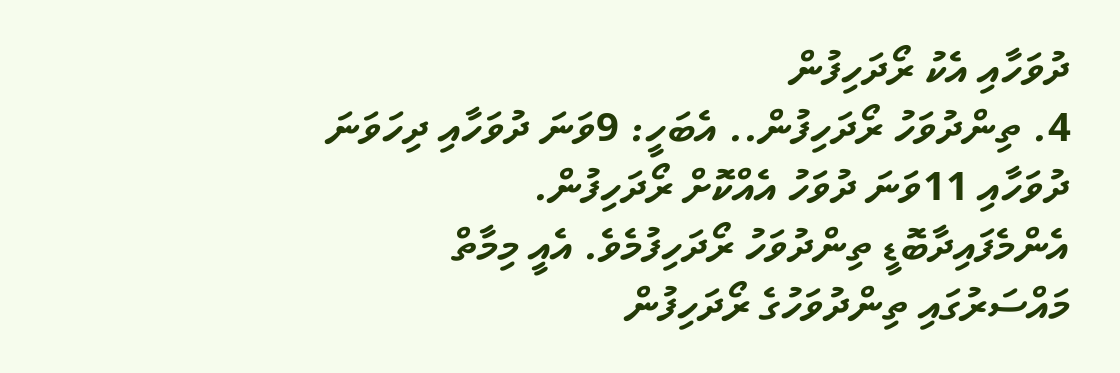ދުވަހާއި އެކު ރޯދަހިފުން
4. ތިންދުވަހު ރޯދަހިފުން.. އެބަހީ: 9ވަނަ ދުވަހާއި ދިހަވަނަ ދުވަހާއި 11ވަނަ ދުވަހު އެއްކޮށް ރޯދަހިފުން.
އެންމެފައިދާބޮޑީ ތިންދުވަހު ރޯދަހިފުމެވެ. އެއީ މިމާތް މައްސަރުގައި ތިންދުވަހުގެ ރޯދަހިފުން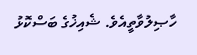ހާޞިލުވާތީއެވެ. ޝެއިޚުގެ ބަސްކޮޅު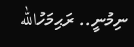ނިމުނީ.. ރަޙިމަހުالله